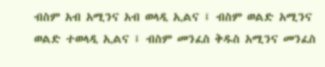ብስም አብ አሚንና አብ ወላዲ ኢልና ፤ ብስም ወልድ አሚንና ወልድ ተወላዲ ኢልና ፤ ብስም መንፈስ ቅዱስ አሚንና መንፈስ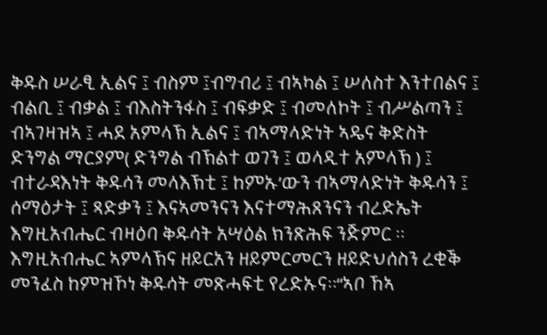ቅዱስ ሠራፂ ኢልና ፤ ብስም ፤ብግብሪ ፤ ብኣካል ፤ ሠለስተ እንተበልና ፤ ብልቢ ፤ ብቃል ፤ ብእስትንፋስ ፤ ብፍቃድ ፤ ብመለኮት ፤ ብሥልጣን ፤ ብኣገዛዝኣ ፤ ሓደ አምላኽ ኢልና ፤ ብኣማላድነት ኣዴና ቅድስት ድንግል ማርያም( ድንግል ብኽልተ ወገን ፤ ወላዲተ አምላኽ ) ፤ ብተራዳእነት ቅዱሳን መላእኽቲ ፤ ከምኡ’ውን ብኣማላድነት ቅዱሳን ፤ ሰማዕታት ፤ ጻድቃን ፤ እናኣመንናን እናተማሕጸንናን ብረድኤት እግዚአብሔር ብዛዕባ ቅዱሳት አሣዕል ክንጽሕፍ ንጅምር ።
እግዚአብሔር ኣምላኽና ዘይርአን ዘይምርመርን ዘይድህሰስን ረቂቕ መንፈስ ከምዝኾነ ቅዱሳት መጽሓፍቲ የረድኡና።“ኣቦ ኸኣ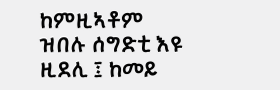ከምዚኣቶም ዝበሉ ሰግድቲ እዩ ዚደሊ ፤ ከመይ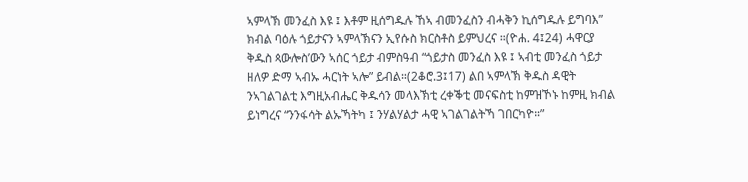ኣምላኽ መንፈስ እዩ ፤ እቶም ዚሰግዱሉ ኸኣ ብመንፈስን ብሓቅን ኪሰግዱሉ ይግባእ” ክብል ባዕሉ ጎይታናን ኣምላኽናን ኢየሱስ ክርስቶስ ይምህረና ።(ዮሐ. 4፤24) ሓዋርያ ቅዱስ ጳውሎስ’ውን ኣሰር ጎይታ ብምስዓብ “ጎይታስ መንፈስ እዩ ፤ ኣብቲ መንፈስ ጎይታ ዘለዎ ድማ ኣብኡ ሓርነት ኣሎ” ይብል።(2ቆሮ.3፤17) ልበ ኣምላኽ ቅዱስ ዳዊት ንኣገልገልቲ እግዚአብሔር ቅዱሳን መላእኽቲ ረቀቕቲ መናፍስቲ ከምዝኾኑ ከምዚ ክብል ይነግረና “ንንፋሳት ልኡኻትካ ፤ ንሃልሃልታ ሓዊ ኣገልገልትኻ ገበርካዮ።”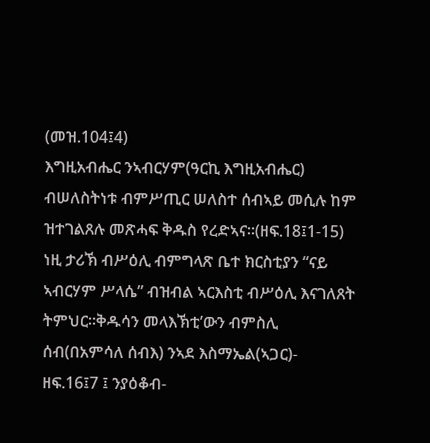(መዝ.104፤4)
እግዚአብሔር ንኣብርሃም(ዓርኪ እግዚአብሔር) ብሠለስትነቱ ብምሥጢር ሠለስተ ሰብኣይ መሲሉ ከም ዝተገልጸሉ መጽሓፍ ቅዱስ የረድኣና።(ዘፍ.18፤1-15) ነዚ ታሪኽ ብሥዕሊ ብምግላጽ ቤተ ክርስቲያን “ናይ ኣብርሃም ሥላሴ” ብዝብል ኣርእስቲ ብሥዕሊ እናገለጸት ትምህር።ቅዱሳን መላእኽቲ’ውን ብምስሊ ሰብ(በአምሳለ ሰብእ) ንኣደ እስማኤል(ኣጋር)- ዘፍ.16፤7 ፤ ንያዕቆብ-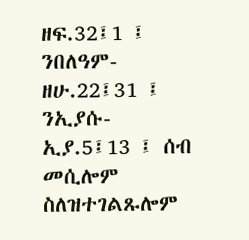ዘፍ.32፤1 ፤ ንበለዓም-ዘሁ.22፤31 ፤ ንኢያሱ- ኢያ.5፤13 ፤ ሰብ መሲሎም ስለዝተገልጹሎም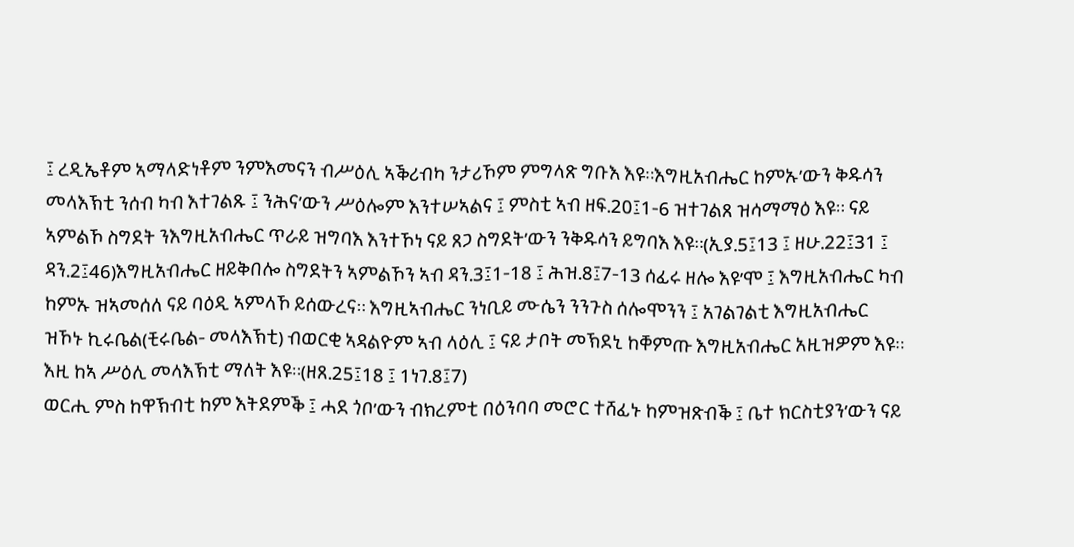፤ ረዲኤቶም ኣማላድነቶም ንምእመናን ብሥዕሊ ኣቕሪብካ ንታሪኾም ምግላጽ ግቡእ እዩ።እግዚአብሔር ከምኡ’ውን ቅዱሳን መላእኽቲ ንሰብ ካብ እተገልጹ ፤ ንሕና’ውን ሥዕሎም እንተሠኣልና ፤ ምስቲ ኣብ ዘፍ.20፤1-6 ዝተገልጸ ዝሳማማዕ እዩ። ናይ ኣምልኾ ስግደት ንእግዚአብሔር ጥራይ ዝግባእ እንተኾነ ናይ ጸጋ ስግደት’ውን ንቅዱሳን ይግባእ እዩ።(ኢያ.5፤13 ፤ ዘሁ.22፤31 ፤ ዳን.2፤46)እግዚአብሔር ዘይቅበሎ ስግደትን ኣምልኾን ኣብ ዳን.3፤1-18 ፤ ሕዝ.8፤7-13 ሰፊሩ ዘሎ እዩ’ሞ ፤ እግዚአብሔር ካብ ከምኡ ዝኣመሰለ ናይ ባዕዲ ኣምላኾ ይሰውረና። እግዚኣብሔር ንነቢይ ሙሴን ንንጉስ ሰሎሞንን ፤ አገልገልቲ እግዚአብሔር ዝኾኑ ኪሩቤል(ቺሩቤል- መላእኽቲ) ብወርቂ ኣዳልዮም ኣብ ላዕሊ ፤ ናይ ታቦት መኽደኒ ከቐምጡ እግዚአብሔር አዚዝዎም እዩ። እዚ ከኣ ሥዕሊ መላእኽቲ ማለት እዩ።(ዘጸ.25፤18 ፤ 1ነገ.8፤7)
ወርሒ ምስ ከዋኽብቲ ከም እትደምቕ ፤ ሓደ ጎቦ’ውን ብክረምቲ በዕንባባ መሮር ተሸፊኑ ከምዝጽብቕ ፤ ቤተ ክርስቲያን’ውን ናይ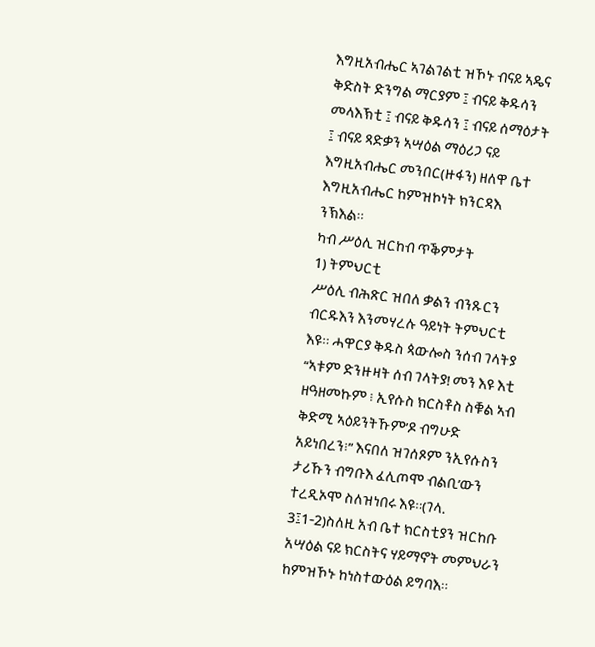እግዚአብሔር ኣገልገልቲ ዝኾኑ ብናይ ኣዴና ቅድስት ድንግል ማርያም ፤ ብናይ ቅዱሳን መላእኽቲ ፤ ብናይ ቅዱሳን ፤ ብናይ ሰማዕታት ፤ ብናይ ጻድቃን ኣሣዕል ማዕሪጋ ናይ እግዚአብሔር መንበር(ዙፋን) ዘለዋ ቤተ እግዚአብሔር ከምዝኮነት ክንርዳእ ንኽእል።
ካብ ሥዕሊ ዝርከብ ጥቕምታት
1) ትምህርቲ
ሥዕሊ ብሕጽር ዝበለ ቃልን ብንጹርን ብርዱእን እንመሃረሉ ዓይነት ትምህርቲ እዩ። ሓዋርያ ቅዱስ ጳውሎስ ንሰብ ገላትያ “ኣቱም ድንዙዛት ሰብ ገላትያ! መን እዩ እቲ ዘዓዘመኩም ፧ ኢየሱስ ክርስቶስ ስቑል ኣብ ቅድሚ ኣዕይንትኹም’ዶ ብግሁድ አይነበረን፧” እናበለ ዝገሰጾም ንኢየሱስን ታሪኹን ብግቡእ ፈሊጦሞ ብልቢ’ውን ተረዲኦሞ ስለዝነበሩ እዩ።(ገላ. 3፤1-2)ስለዚ አብ ቤተ ክርስቲያን ዝርከቡ አሣዕል ናይ ክርስትና ሃይማኖት መምህራን ከምዝኾኑ ከነስተውዕል ይግባእ።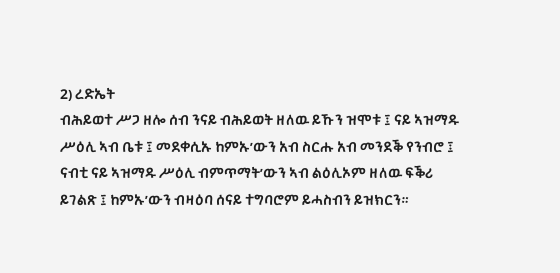2) ረድኤት
ብሕይወተ ሥጋ ዘሎ ሰብ ንናይ ብሕይወት ዘለዉ ይኹን ዝሞቱ ፤ ናይ ኣዝማዱ ሥዕሊ ኣብ ቤቱ ፤ መደቀሲኡ ከምኡ’ውን አብ ስርሑ አብ መንደቕ የንብሮ ፤ ናብቲ ናይ ኣዝማዱ ሥዕሊ ብምጥማት’ውን ኣብ ልዕሊኦም ዘለዉ ፍቕሪ ይገልጽ ፤ ከምኡ’ውን ብዛዕባ ሰናይ ተግባሮም ይሓስብን ይዝክርን።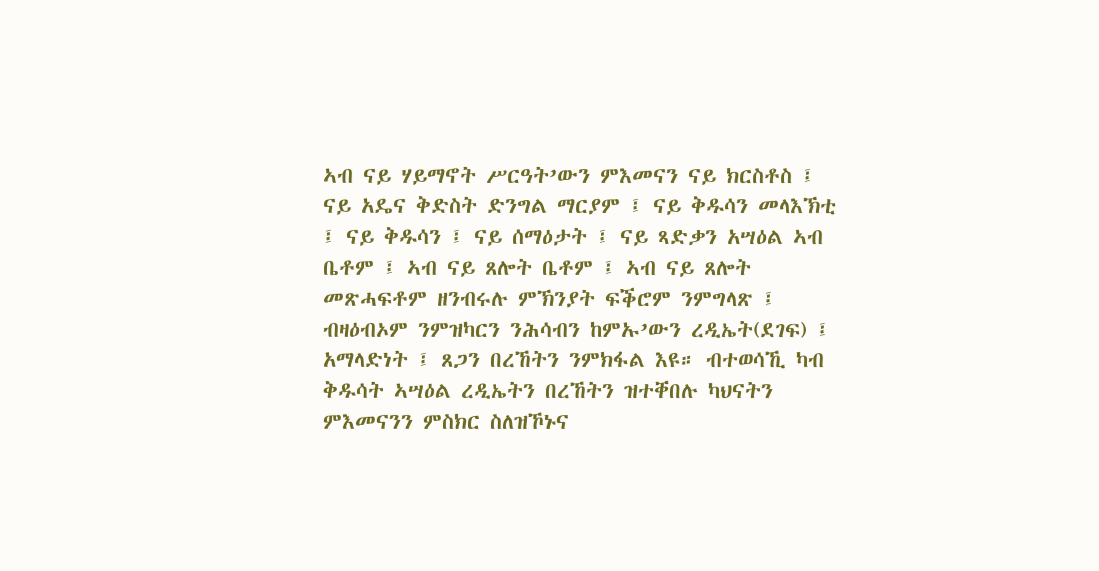ኣብ ናይ ሃይማኖት ሥርዓት’ውን ምእመናን ናይ ክርስቶስ ፤ ናይ አዴና ቅድስት ድንግል ማርያም ፤ ናይ ቅዱሳን መላእኽቲ ፤ ናይ ቅዱሳን ፤ ናይ ሰማዕታት ፤ ናይ ጻድቃን አሣዕል ኣብ ቤቶም ፤ ኣብ ናይ ጸሎት ቤቶም ፤ ኣብ ናይ ጸሎት መጽሓፍቶም ዘንብሩሉ ምኽንያት ፍቕሮም ንምግላጽ ፤ ብዛዕብኦም ንምዝካርን ንሕሳብን ከምኡ’ውን ረዲኤት(ደገፍ) ፤ አማላድነት ፤ ጸጋን በረኸትን ንምክፋል እዩ። ብተወሳኺ ካብ ቅዱሳት ኣሣዕል ረዲኤትን በረኸትን ዝተቐበሉ ካህናትን ምእመናንን ምስክር ስለዝኾኑና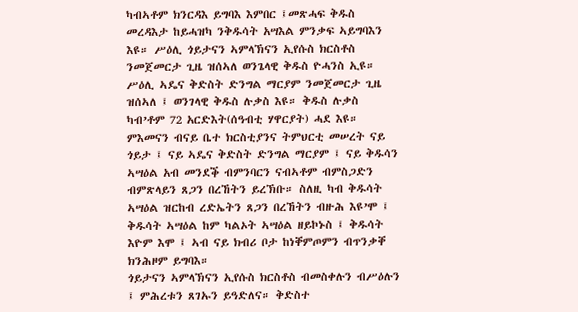ካብኣቶም ክንርዳእ ይግባእ እምበር ፤መጽሓፍ ቅዱስ መረዳእታ ከይሓዝካ ንቅዱሳት አሣእል ምንቃፍ ኣይግባእን እዩ። ሥዕሊ ጎይታናን ኣምላኽናን ኢየሱስ ክርስቶስ ንመጀመርታ ጊዜ ዝሰኣለ ወንጌላዊ ቅዱስ ዮሓንስ ኢዩ።
ሥዕሊ ኣዴና ቅድስት ድንግል ማርያም ንመጀመርታ ጊዜ ዝሰኣለ ፤ ወንገላዊ ቅዱስ ሉቃስ እዩ። ቅዱስ ሉቃስ ካብ’ቶም 72 አርድእት(ሰዓብቲ ሃዋርያት) ሓደ እዩ።
ምእመናን ብናይ ቤተ ክርስቲያንና ትምህርቲ መሠረት ናይ ጎይታ ፤ ናይ ኣዴና ቅድስት ድንግል ማርያም ፤ ናይ ቅዱሳን ኣሣዕል አብ መንደቕ ብምንባርን ናብኣቶም ብምስጋድን ብምጽላይን ጸጋን በረኸትን ይረኽቡ። ስለዚ ካብ ቅዱሳት ኣሣዕል ዝርከብ ረድኤትን ጸጋን በረኸትን ብዙሕ እዩ’ሞ ፤ ቅዱሳት ኣሣዕል ከም ካልኦት ኣሣዕል ዘይኮኑስ ፤ ቅዱሳት እዮም እሞ ፤ ኣብ ናይ ክብሪ ቦታ ከነቐምጦምን ብጥንቃቐ ክንሕዞም ይግባእ።
ጎይታናን ኣምላኽናን ኢየሱስ ክርስቶስ ብመስቀሉን ብሥዕሉን ፤ ምሕረቱን ጸገኡን ይዓድለና። ቅድስተ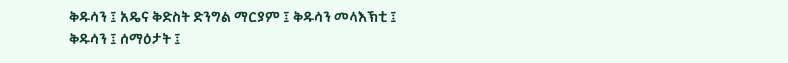ቅዱሳን ፤ አዴና ቅድስት ድንግል ማርያም ፤ ቅዱሳን መላእኽቲ ፤ ቅዱሳን ፤ ሰማዕታት ፤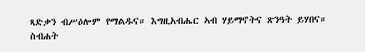ጻድቃን ብሥዕሎም የማልዱና። እግዚአብሔር ኣብ ሃይማኖትና ጽንዓት ይሃበና።
ስብሐት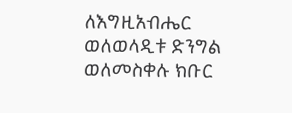ለእግዚአብሔር
ወለወላዲቱ ድንግል
ወለመስቀሉ ክቡር